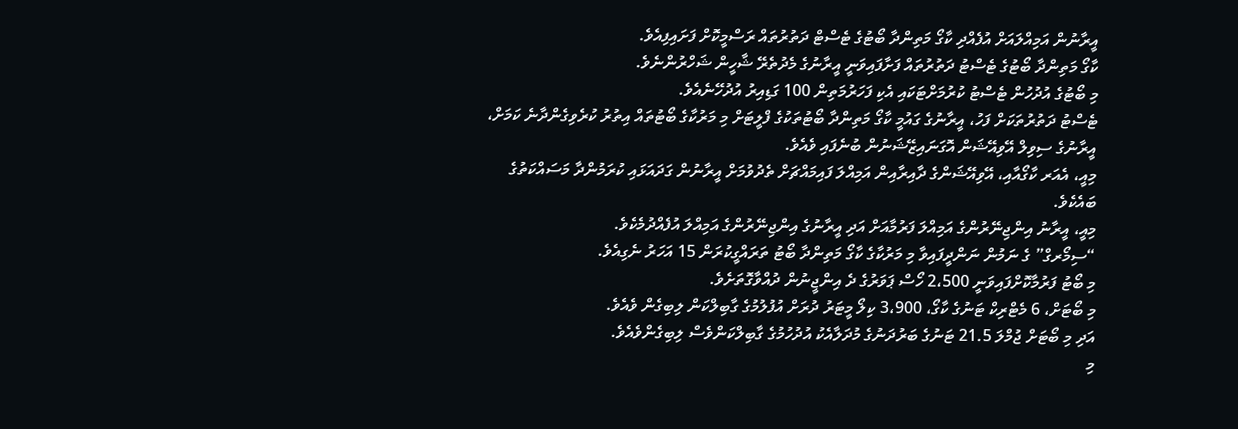އީރާނުން އަމިއްލައަށް އުފެއްދި ކާގޯ މަތިންދާ ބޯޓުގެ ޓެސްޓް ދަތުރުތައް ރަސްމީކޮށް ފަށައިފިއެވެ.
ކާގޯ މަތިންދާ ބޯޓުގެ ޓެސްޓު ދަތުރުތައް ފަށާފައިވަނީ އީރާނުގެ މެދުތެރޭ ޝާހީން ޝަހްރުންނެވެ.
މި ބޯޓުގެ އުދުހުން ޓެސްޓު ކުރުމަށްޓަކައި އެކި ފަހަރުމަތިން 100 ގަޑިއިރު އުދުހޭނެއެވެ.
ޓެސްޓު ދަތުރުތަކަށް ފަހު، އީރާނުގެ ގައުމީ ކާގޯ މަތިންދާ ބޯޓުތަކުގެ ފްލީޓަށް މި މަރުކާގެ ބޯޓުތައް އިތުރު ކުރެވިގެންދާނެ ކަމަށް، އީރާނުގެ ސިވިލް އޭވިއޭޝަން އޮގަނައިޒޭޝަނުން ބުނެފައި ވެއެވެ.
މިއީ، އެއަރ ކާގޯއާއި، އޭވިއޭޝަންގެ ދާއިރާއިން އަމިއްލަ ފައިމައްޗަށް ތެދުވުމަށް އީރާނުން ގަދައަޅައި ކުރަމުންދާ މަސައްކަތުގެ ބައެކެވެ.
މިއީ، އީރާނު އިންޖިނޭރުންގެ އަމިއްލަ ފަރުމާއަށް އަދި އީރާނުގެ އިންޖިނޭރުންގެ އަމިއްލަ އުފެއްދުމެކެވެ.
“ސިމޯރގް” ގެ ނަމުން ނަންދީފައިވާ މި މަރުކާގެ ކާގޯ މަތިންދާ ބޯޓު ތަރައްގީކުރަން 15 އަހަރު ނެގިއެވެ.
މި ބޯޓު ފަރުމާކޮށްފައިވަނީ 2،500 ހޯސް ޕަވަރުގެ ދެ އިންޖީނުން ދުއްވާގޮތަށެވެ.
މި ބޯޓަށް، 6 މެޓްރިކް ޓަނުގެ ކާގޯ، 3،900 ކިލޯ މީޓަރު ދުރަށް އުފުލުމުގެ ގާބިލްކަން ލިބިގެން ވެއެވެ.
އަދި މި ބޯޓަށް ޖުމްލަ 21.5 ޓަނުގެ ބަރުދަނުގެ މުދަލާއެކު އުދުހުމުގެ ގާބިލްކަންވެސް ލިބިގެންވެއެވެ.
މި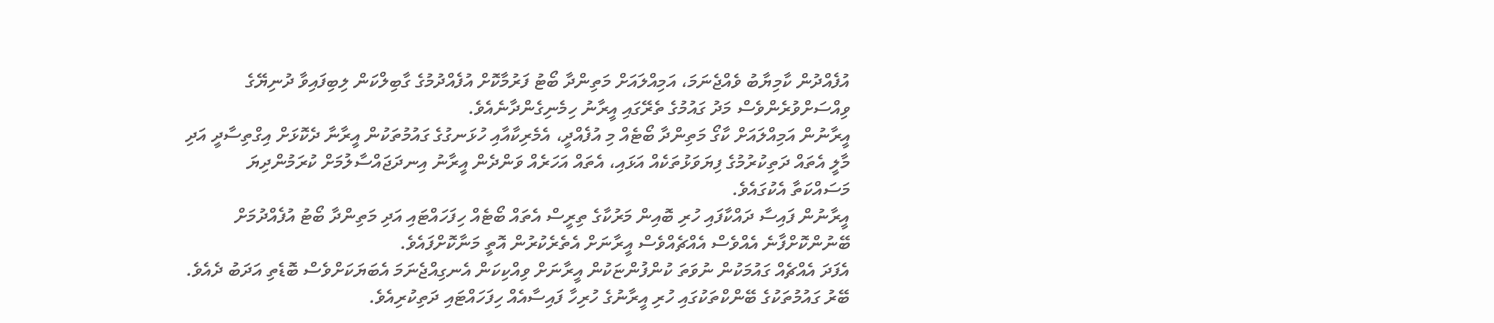އުފެއްދުން ކާމިޔާބު ވެއްޖެނަމަ، އަމިއްލައަށް މަތިންދާ ބޯޓު ފަރުމާކޮށް އުފެއްދުމުގެ ގާބިލްކަން ލިބިފައިވާ ދުނިޔޭގެ ވިއްސަށްވުރެންވެސް މަދު ގައުމުގެ ތެރޭގައި އީރާނު ހިމެނިގެންދާނެއެވެ.
އީރާނުން އަމިއްލައަށް ކާގޯ މަތިންދާ ބޯޓެއް މި އުފެއްދީ، އެމެރިކާއާއި ހުޅަނގުގެ ގައުމުތަކުން އީރާނާ ދެކޮޅަށް އިގްތިސާދީ އަދި މާލީ އެތައް ދަތިކުރުމުގެ ފިޔަވަޅުތަކެއް އަޅައި، އެތައް އަހަރެއް ވަންދެން އީރާނު އިނދަޖައްސާލުމަށް ކުރަމުންދިޔަ މަސައްކަތާ އެކުގައެވެ.
އީރާނުން ފައިސާ ދައްކާފައި ހުރި ބޮއިން މަރުކާގެ ތިރީސް އެތައް ބޯޓެއް ހިފަހައްޓައި އަދި މަތިންދާ ބޯޓު އުފެއްދުމަށް ބޭނުންކޮށްފާނެ އެއްވެސް އެއްޗެއްވެސް އީރާނަށް އެތެރެކުރުން އޮތީ މަނާކޮށްފައެވެ.
އެފަދަ އެއްޗެއް ގައުމަކުން ނުވަތަ ކުންފުންޏަކުން އީރާނަށް ވިއްކިކަން އެނގިއްޖެނަމަ އެބަޔަކަށްވެސް ބޮޑެތި އަދަބު ދެއެވެ.
ބޭރު ގައުމުތަކުގެ ބޭންކްތަކުގައި ހުރި އީރާނުގެ ހުރިހާ ފައިސާއެއް ހިފަހައްޓައި ދަތިކުރިއެވެ.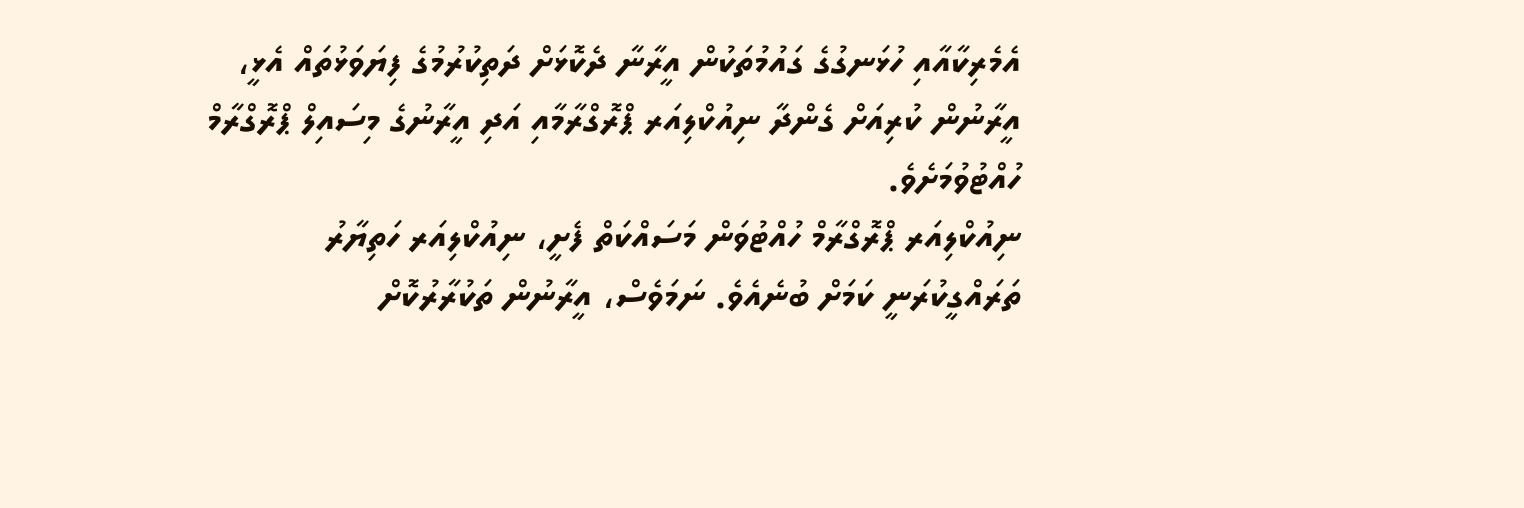އެމެރިކާއާއި ހުޅަނގުގެ ގައުމުތަކުން އީރާނާ ދެކޮޅަށް ދަތިކުރުމުގެ ފިޔަވަޅުތައް އެޅީ، އީރާނުން ކުރިއަށް ގެންދާ ނިއުކްލިއަރ ޕްރޮގްރާމާއި އަދި އީރާނުގެ މިސައިލް ޕްރޮގްރާމް ހުއްޓުވުމަށެވެ.
ނިއުކްލިއަރ ޕްރޮގްރާމް ހުއްޓުވަން މަސައްކަތް ފެށީ، ނިއުކްލިއަރ ހަތިޔާރު ތަރައްގީކުރަނީ ކަމަށް ބުނެއެވެ. ނަމަވެސް، އީރާނުން ތަކުރާރުކޮށް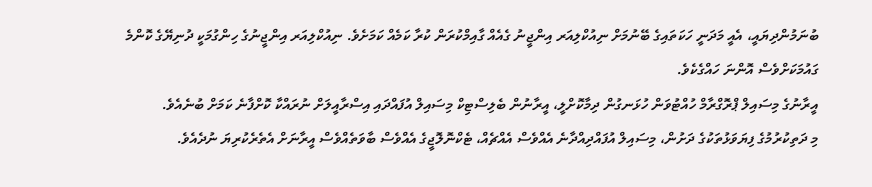ބުނަމުންދިޔައީ، އެއީ މަދަނީ ހަކަތައިގެ ބޭނުމަށް ނިއުކްލިއަރ އިންޖީނު ގެއެއް ގާއިމްކުރަން ކުރާ ކަމެއް ކަމަށެވެ. ނިއުކްލިއަރ އިންޖީނުގެ ހިންގުމަކީ ދުނިޔޭގެ ކޮންމެ ގައުމަކަށްވެސް އޮންނަ ހައްގެކެވެ.
އީރާނުގެ މިސައިލް ޕްރޮގްރާމް ހުއްޓުވަން ހުޅަނގުން ދިމާކޮށްލީ، އީރާނުން ބެލިސްޓިކް މިސައިލް އުފައްދައި އިސްރާއީލަށް ނުރައްކާ ކޮށްފާނެ ކަމަށް ބުނެއެވެ.
މި ދަތިކުރުމުގެ ފިޔަވަޅުތަކުގެ ދަށުން، މިސައިލް އުފައްދިއްދާނެ އެއްވެސް އެއްޗެއް، ޓެކްނޮލޮޖީގެ އެއްވެސް ބާވަތެއްވެސް އީރާނަށް އެތެރެކުރިޔަ ނުދެއެވެ.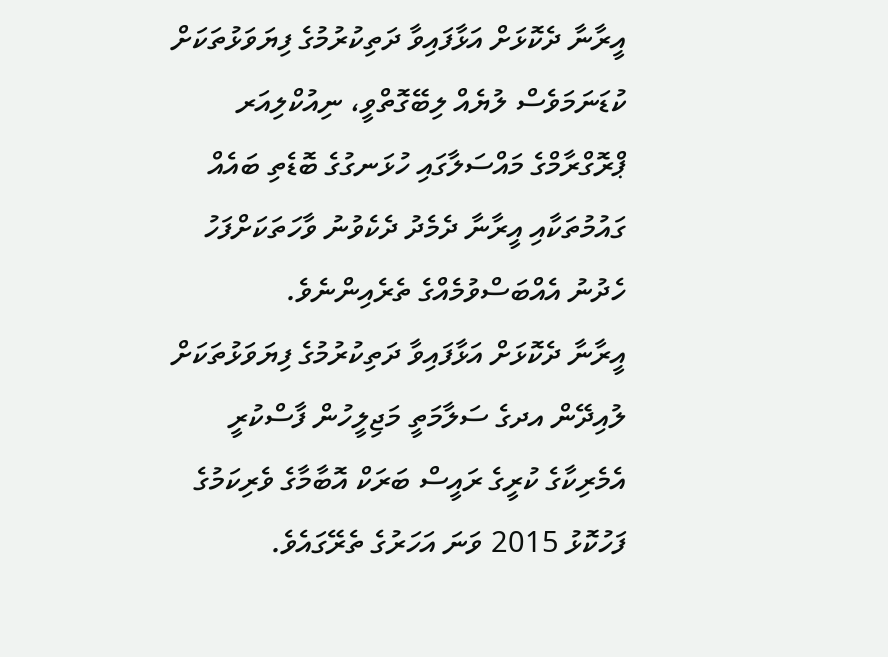އީރާނާ ދެކޮޅަށް އަޅާފައިވާ ދަތިކުރުމުގެ ފިޔަވަޅުތަކަށް ކުޑަނަމަވެސް ލުޔެއް ލިބޭގޮތްވީ، ނިއުކްލިއަރ ޕްރޮގްރާމްގެ މައްސަލާގައި ހުޅަނގުގެ ބޮޑެތި ބައެއް ގައުމުތަކާއި އީރާނާ ދެމެދު ދެކެވުނު ވާހަތަކަށްފަހު ހެދުނު އެއްބަސްވުމެއްގެ ތެރެއިންނެވެ.
އީރާނާ ދެކޮޅަށް އަޅާފައިވާ ދަތިކުރުމުގެ ފިޔަވަޅުތަކަށް ލުއިދޭން އދގެ ސަލާމަތީ މަޖިލީހުން ފާސްކުރީ އެމެރިކާގެ ކުރީގެ ރައީސް ބަރަކް އޮބާމާގެ ވެރިކަމުގެ ފަހުކޮޅު 2015 ވަނަ އަހަރުގެ ތެރޭގައެވެ.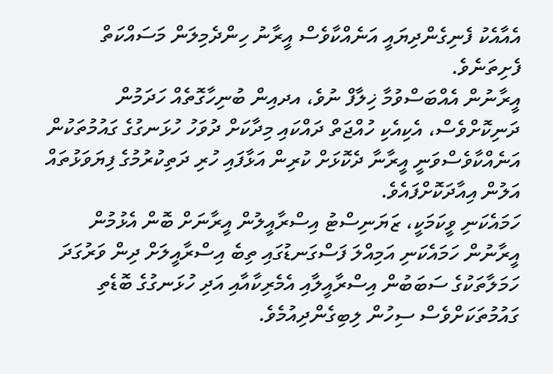އެއާއެކު ފެނިގެންދިޔައީ އަނެއްކާވެސް އީރާނު ހިންދެމިލަން މަސައްކަތް ފެށިތަނެވެ.
އީރާނުން އެއްބަސްވުމާ ޚިލާފް ނުވެ، އދއިން ބުނިހާގޮތެއް ހަދަމުން ދަނިކޮށްވެސް، އެކިއެކި ހުއްޖަތް ދައްކައި މިދާކަށް ދުވަހު ހުޅަނގުގެ ގައުމުތަކުން އަނެއްކާވެސްވަނީ އީރާނާ ދެކޮޅަށް ކުރިން އަޅާފައި ހުރި ދަތިކުރުމުގެ ފިޔަވަޅުތައް އަލުން އިއާދަކޮށްފައެވެ.
ހަމައެކަނި ވީކަމަކީ، ޒަޔަނިސްޓު އިސްރާއީލުން އީރާނަށް ބޮން އެޅުމުން އީރާނުން ހަމައެކަނި އަމިއްލަ ފަސްގަނޑުގައި ތިބެ އިސްރާއީލަށް ދިން ވަރުގަދަ ހަމަލާތަކުގެ ސަބަބުން އިސްރާއީލާއި އެމެރިކާއާއި އަދި ހުޅަނގުގެ ބޮޑެތި ގައުމުތަކަށްވެސް ސިހުން ލިބިގެންދިއުމެވެ.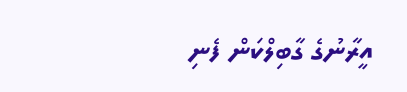އީރާނުގެ ގާބިލްކަން ފެނި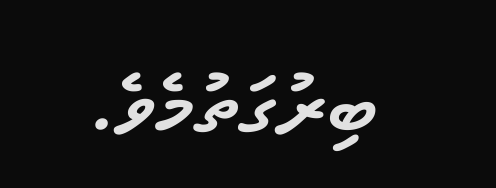ބިރުގަތުމެވެ.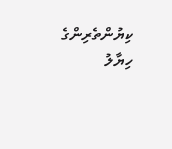ކިޔުންތެރިންގެ ހިޔާލު